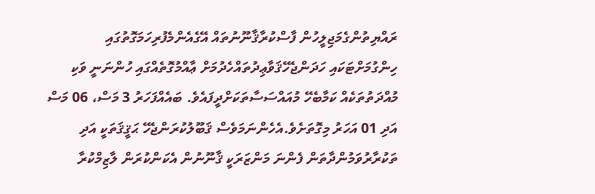ރައްޔިތުންގެމަޖިލީހުން ފާސްކުރާޤާނޫނުތައް އޭގެއެންމެފުރިހަމަގޮތުގައި ހިންގުމަށްޓަކައި ހަދަންޖެހޭޤަވާޢިދުތައްހެދުމަށް ޢާއްމުގޮތެއްގައި ހުންނަނީ ވަކި މުއްދަތުތަކެއް ކަމާބެހޭ މުއައްސަސާތަކަށްދީފައެވެ. ބައެއްފަހަރު 3 މަސް، 06 މަސް އަދި 01 އަހަރު މިގޮތަށެވެ.އެހެންނަމަވެސް ޤަބޫލުކުރަންޖެހޭ ޙަޤީޤަތަކީ އަދި ތަކުރާރުވަމުންދާތަން ފެންނަ މަންޒަރަކީ ޤާނޫނުން އެކަންކުރަން ލާޒިމްކުރާ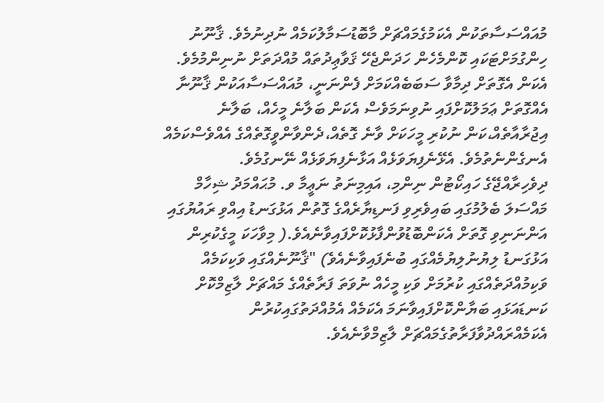މުއައްސަސާތަކުން އެކަމުގެމައްޗަށް މާބޮޑުސަމާލުކަމެއް ނުދިނުމެވެ. ޤާނޫނު ހިންގުމަށްޓަކައި ކޮންމެހެން ހަދަންޖެހޭ ޤަވާޢިދުތައް މުއްދަތަށް ނުނިންމުމެވެ. އެކަން އެގޮތަށް ދިމާވާ ސަބަބެއްކަމަށް ފެންނަނީ، މުއައްސަސާއަކުން ޤާނޫނާ އެއްގޮތަށް ޢަމަލުކޮށްފައި ނުވިނަމަވެސް އެކަން ބަލާނެ މީހެއް، ބަލާނެ އިޖުރާއާތެއް،ކަން ނުކުރި މީހަކަށް ވާނެ ގޮތެއް،ދެންވާންވީގޮތެއްގެ އެއްވެސްކަމެއް އެނގެންނެތުމެވެ. އެޅޭނެފިޔަވަޅެއް އަޅާނެފިޔަވަޅެއް ނޭނގުމެވެ.
ދިވެހިރާއްޖޭގެ ހައިކޯޓުން ނިންމި، އައިމިނަތު ނަޢީމާ ވ. މުޙައްމަދު ޝިހާމް މައްސަލަ ބެލުމުގައި ބައިވެރިވި ފަނޑިޔާރެއްގެ ގޮތުން އަޅުގަނޑު އިއްވި ރައުޔުގައި އަންނަނިވި ގޮތަށް އެކަންބޮޑުވުންފާޅުކޮށްފައިވާނެއެވެ.( މިވާހަކަ މީގެކުރިން އަޅުގަނޑު ލިޔުނުލިޔުމެއްގައި ބުނެފައިވާނެއެވެ) "ޤާނޫނެއްގައި ވަކިކަމެއް ވަކިމުއްދަތެއްގައި ކުރުމަށް ވަކި މީހެއް ނުވަތަ ފަރާތެއްގެ މައްޗަށް ލާޒިމްކޮށް ކަނޑައަޅައި ބަޔާންކޮށްފައިވާނަމަ އެކަމެއް އެމުއްދަތުގައިކުރުން އެކަމެއްރައްދުވާފަރާތުގެމައްޗަށް ލާޒިމްވާނެއެވެ.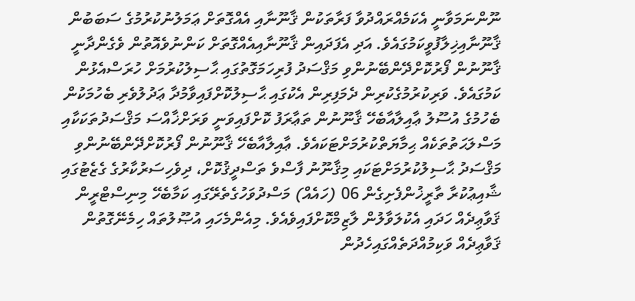ނޫންނަމަވާނީ އެކަމެއްރައްދުވާ ފަރާތަކުން ޤާނޫނާއި އެއްގޮތަށް ޢަމަލުނުކުރުމުގެ ސަބަބުން ޤާނޫނާއިޚިލާފުވީކަމުގައެވެ. އަދި އެފަދައިން ޤާނޫނާއިއެއްގޮތަށް ކަންނުވެއޮތުން ވެގެންދާނީ ޤާނޫނުން ފޯރުކޮށްދޭންބޭނުންވި މަޤްސަދު ފުރިހަމަގޮތުގައި ޙާސިލުކުރުމަށް ހުރަސްއެޅުން ކަމުގައެވެ. ވަރިކުރުމުގެކުރިން ދެމަފިރިން އެކުގައި ޙާސިލުކޮށްފައިވާމުދާ ޢަދުލުވެރި ބެހުމަކުން ބެހުމުގެ އުސޫލު ޢާއިލާއާބެހޭ ޤާނޫނުން ތަޢާރަފު ކޮށްފައިވަނީ ވަރަށްޚާއްސަ މަޤްސަދުތަކަކާއި މަސްލަޙަތުތަކެއް ޙިމާޔަތްކުރުމަށްޓަކައެވެ. ޢާއިލާއާބެހޭ ޤާނޫނުން ފޯރުކޮށްދޭންބޭނުންވި މަޤްސަދު ޙާސިލުކުރުމަށްޓަކައި މިޤާނޫނު ފާސްވެ ތަސްދީޤުކޮށް، ދިވެހިސަރުކާރުގެ ގެޒެޓުގައި ޝާއިޢުކުރާ ތާރީޚުންފެށިގެން 06 (ހައެއް) މަސްދުވަހުގެތެރޭގައި ކަމާބެހޭ މިނިސްޓްރީން ޤަވާޢިދެއް ހަދައި އެކުލަވާލުން ލާޒިމްކޮށްފައިވެއެވެ. މިއެންމެހައި އުޞޫލުތައް ހިމެނޭގޮތުން ޤަވާޢިދެއް ވަކިމުއްދަތެއްގައިހެދުން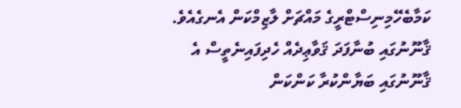ކަމާބެހޭމިނިސްޓްރީގެ މައްޗަށް ލާޒިމްކަން އެނގެއެވެ. ޤާނޫނުގައި ބުނާފަދަ ޤަވާޢިދެއް ހެދިފައިނެތީސް އެ ޤާނޫނުގައި ބަޔާންކުރާ ކަންކަން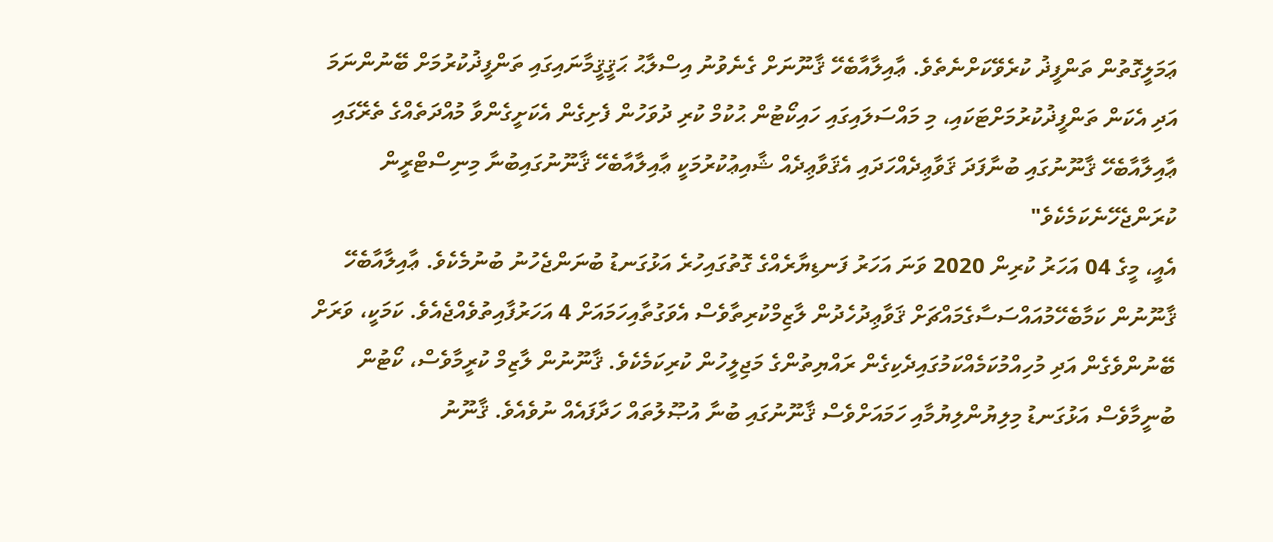ޢަމަލީގޮތުން ތަންފީޛު ކުރެވޭކަށްނެތެވެ. ޢާއިލާއާބެހޭ ޤާނޫނަށް ގެނެވުނު އިސްލާޙު ޙަޤީޤީމާނައިގައި ތަންފީޛުކުރުމަށް ބޭނުންނަމަ އަދި އެކަން ތަންފީޛުކުރުމަށްޓަކައި، މި މައްސަލައިގައި ހައިކޯޓުން ޙުކުމް ކުރި ދުވަހުން ފެށިގެން އެކަށީގެންވާ މުއްދަތެއްގެ ތެރޭގައި ޢާއިލާއާބެހޭ ޤާނޫނުގައި ބުނާފަދަ ޤަވާޢިދެއްހަދައި އެޤަވާޢިދެއް ޝާއިޢުކުރުމަކީ ޢާއިލާއާބެހޭ ޤާނޫނުގައިބުނާ މިނިސްޓްރީން ކުރަންޖެހޭނެކަމެކެވެ"
އެއީ، މީގެ 04 އަހަރު ކުރިން 2020 ވަނަ އަހަރު ފަނޑިޔާރެއްގެ ގޮތުގައިހުރެ އަޅުގަނޑު ބުނަންޖެހުނު ބުނުމެކެވެ. ޢާއިލާއާބެހޭ ޤާނޫނުން ކަމާބެހޭމުއައްސަސާގެމައްޗަށް ޤަވާޢިދުހެދުން ލާޒިމްކުރިތާވެސް އެވަގުތާއިހަމައަށް 4 އަހަރުފާއިތުވެއްޖެއެވެ. ކަމަކީ، ވަރަށް ބޭނުންވެގެން އަދި މުހިއްމުކަމެއްކަމުގައިދެކިގެން ރައްޔިތުންގެ މަޖިލީހުން ކުރިކަމެކެވެ. ޤާނޫނުން ލާޒިމް ކުރީމާވެސް، ކޯޓުން ބުނީމާވެސް އަޅުގަނޑު މިލިޔުންލިޔުމާއި ހަމައަށްވެސް ޤާނޫނުގައި ބުނާ އުޞޫލުތައް ހަދާފައެއް ނުވެއެވެ. ޤާނޫނު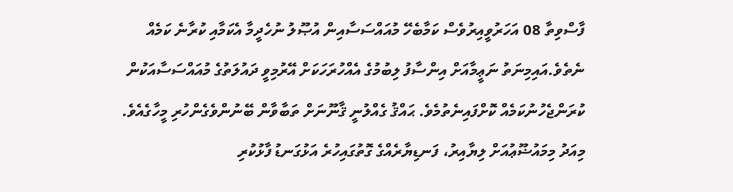ފާސްވިތާ 08 އަހަރުވީއިރުވެސް ކަމާބެހޭ މުއައްސަސާއިން އުޞޫލު ނުހެދީމާ އެކަމާއި ކުރާނެ ކަމެއް ނެތެވެ.އައިމިނަތު ނަޢީމާއަށް އިންސާފު ލިބުމުގެ އެއްހުރަހަކަށް އޭރުމިވީ ދައުލަތުގެ މުއައްސަސާއަކުން ކުރަންޖެހުނުކަމެއް ކޮށްފައިނެތުމެވެ. ޙައްޤު ގެއްލުނީ ޤާނޫނަށް ތަބާވާން ބޭނުންވެގެންހުރި މީހާގެއެވެ.
މިއަދު މިމައުޟޫޢުއަށް ލިޔާއިރު، ފަނޑިޔާރެއްގެ ގޮތުގައިހުރެ އަޅުގަނޑު ފާޅުކުރި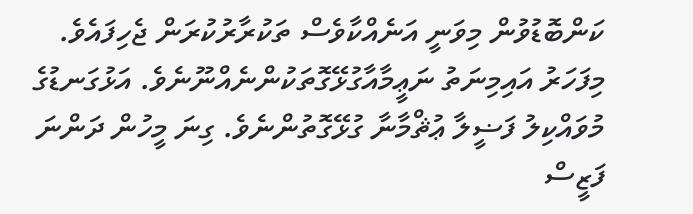ކަންބޮޑުވުން މިވަނީ އަނެއްކާވެސް ތަކުރާރުކުރަން ޖެހިފައެވެ. މިފަހަރު އައިމިނަތު ނަޢީމާއާގުޅޭގޮތަކުންނެއްނޫނެވެ. އަޅުގަނޑުގެ މުވައްކިލު ފަޟީލާ ޢުޘްމާނާ ގުޅޭގޮތުންނެވެ. ގިނަ މީހުން ދަންނަ ފަޒީސް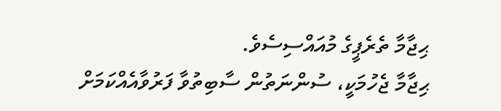ޙިޖާމާ ތެރެޕީގެ މުއައްސިސެވެ.
ޙިޖާމާ ޖެހުމަކީ، ސުންނަތުން ސާބިތުވާ ފަރުވާއެއްކަމަށް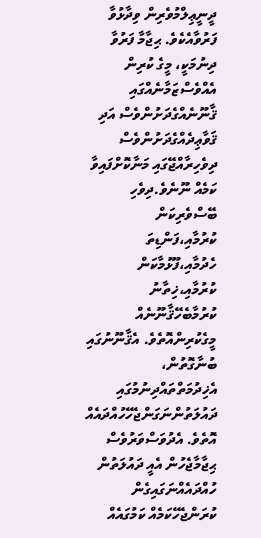ދީނީޢިލްމުވެރިން ވިދާޅުވާ ފަރުވާއެކެވެ. ޙިޖާމާ ފަރުވާ ދިނުމަކީ، މީގެ ކުރިން އެއްވެސްޒަމާނެއްގައި ޤާނޫނެއްގެދަށުންވެސް އަދި ޤަވާޢިދެއްގެދަށުންވެސް ދިވެހިރާއްޖޭގައި މަނާކޮށްފައިވާ ކަމެއް ނޫނެވެ.ދިވެހި ބޭސްވެރިކަން ކުރުމާއި،ފަންޑިތަ ހެދުމާއި،ފޫޅުމާކަން ކުރުމާއި،ޚިތާނު ކުރުމާބެހޭޤާނޫނެއް މީގެކުރިންއޮތެވެ. އެޤާނޫނުގައި ބުނާގޮތުން، އެޚިދުމަތްތައްދިނުމުގައި ދައުލަތުންނަގަންޖެހޭހުއްދައެއް އޮތެވެ. އެދުވަސްވަރުވެސް ޙިޖާމާޖެހުން އެއީ ދައުލަތުން ހުއްދައެއްނަގައިގެން ކުރަންޖެހޭކަމެއް ކަމުގައެއް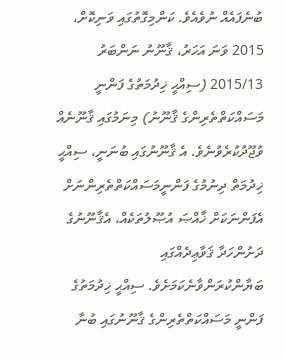ބުނެފައެއް ނުވެއެވެ. ކަންމިގޮތުގައި ވަނިކޮށް، 2015 ވަނަ އަހަރު، ޤާނޫނު ނަންބަރު 2015/13 (ސިއްޙީ ޚިދުމަތުގެ ފަންނީ މަސައްކަތްތެރިންގެ ޤާނޫނު) މިނަމުގައި ޤާނޫނެއް ވުޖޫދުކުރެވުނެވެ. އެ ޤާނޫނުގައި ބުނަނީ، ސިއްޙީ ޚިދުމަތް ދިނުމުގެ ފަންނީމަސައްކަތްތެރިންނަށް އެފަންނަކަށް ޚާއްޞަ އުޞޫލުތަކެއް، އެޤާނޫނުގެ ދަށުންހަދާ ޤަވާޢިދެއްގައި ބަޔާންކުރަންވާނެކަމަށެވެ. ސިއްޙީ ޚިދުމަތުގެ ފަންނީ މަސައްކަތްތެރިންގެ ޤާނޫނުގައި ބުނާ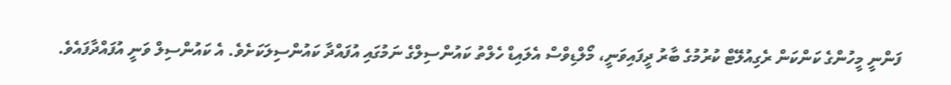ފަންނީ މީހުންގެ ކަންކަން ރެގިއުލޭޓް ކުރުމުގެ ބާރު ދީފައިވަނީ، މޯލްޑިވްސް އެލައިޑް ހެލްތު ކައުންސިލްގެ ނަމުގައި އުފައްދާ ކައުންސިލަކަށެވެ. އެ ކައުންސިލް ވަނީ އުފައްދާފައެވެ.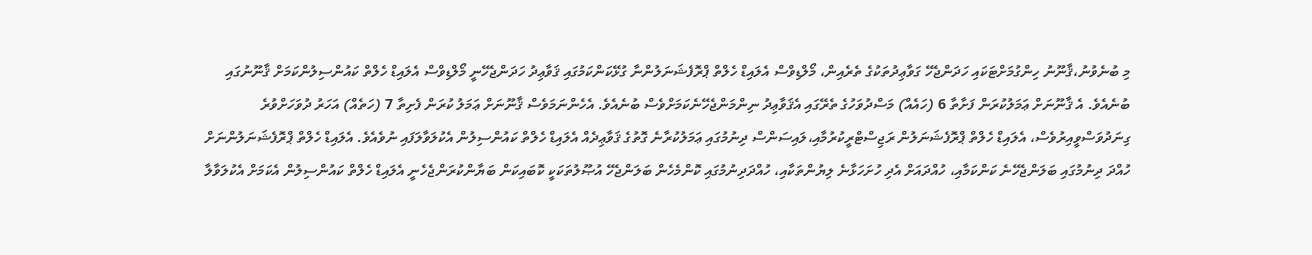މި ބުނެވުނު،ޤާނޫނު ހިންގުމަށްޓަކައި ހަދަންޖެހޭ ގަވާޢިދުތަކުގެ ތެރެއިން، މޯލްޑިވްސް އެލައިޑް ހެލްތް ޕްރޮފެޝަނަލުންނާ ގުޅޭކަންކަމުގައި ޤަވާޢިދު ހަދަންޖެހޭނީ މޯލްޑިވްސް އެލައިޑް ހެލްތް ކައުންސިލުންކަމަށް ޤާނޫނުގައި ބުނެއެވެ. އެ ޤާނޫނަށް ޢަމަލުކުރަން ފަށާތާ 6 (ހައެއް) މަސްދުވަހުގެ ތެރޭގައި އެޤަވާޢިދު ނިންމަންޖެހޭނެކަމަށްވެސް ބުނެއެވެ. އެހެންނަމަވެސް ޤާނޫނަށް ޢަމަލު ކުރަން ފެށިތާ 7 (ހަތެއް) އަހަރު ދުވަހަށްވުރެ ގިނަދުވަސްވީއިރުވެސް، އެލައިޑް ހެލްތް ޕްރޮފެޝަނަލުން ރަޖިސްޓްރީކުރުމާއި،ލައިސަންސް ދިނުމުގައި ޢަމަލުކުރާނެ ގޮތުގެ ޤަވާޢިދެއް އެލައިޑް ހެލްތް ކައުންސިލުން އެކުލަވާލަފައި ނުވެއެވެ. އެލައިޑް ހެލްތް ޕްރޮފެޝަނަލުންނަށް ހުއްދަ ދިނުމުގައި ބަލަންޖެހޭނެ ކަންކަމާއި، ހުއްދައަށް އެދި ހުށަހަޅާނެ ލިޔުންތަކާއި، ހުއްދަދިނުމުގައި ކޮންމެހެން ބަލަންޖެހޭ އުޞޫލުތަކަކީ ކޮބައިކަން ބަޔާންކުރަންޖެހެނީ އެލައިޑް ހެލްތް ކައުންސިލުން އެކަމަށް އެކުލަވާލާ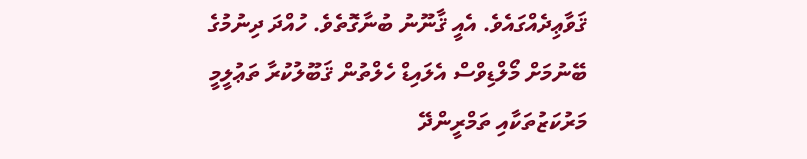ޤަވާޢިދެއްގައެވެ. އެއީ ޤާނޫނު ބުނާގޮތެވެ. ހުއްދަ ދިނުމުގެ ބޭނުމަށް މޯލްޑިވްސް އެލައިޑް ހެލްތުން ޤަބޫލުކުރާ ތަޢުލީމީ މަރުކަޒުތަކާއި ތަމްރީންދޭ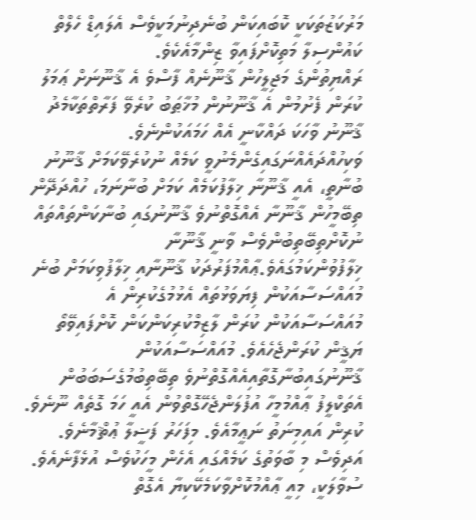މަރުކަޒުތަކަކީ ކޮބައިކަން ބުނެދިނުމަކީވެސް އެލައިޑް ހެލްތް ކައުންސިލާ މަތިކޮށްފައިވާ ޒިންމާއެކެވެ.
ރައްޔިތުންގެ މަޖިލީހުން ޤާނޫނެއް ފާސްވެ އެ ޤާނޫނަށް ޢަމަލު ކުރަން ފެށުމުން އެ ޤާނޫނުން މުޚާޠަބު ކުރެވޭ ފަރާތްތަކާމެދު ޤާނޫނު ވާހަކަ ދައްކާނީ އެއް ހަމައަކުންނެވެ. ވަކިހުއްދައެއްނަގައިގެންމެނުވީ ކަމެއް ނުކުރެވޭކަމަށް ޤާނޫނު ބުނާތީ، އެއީ ޤާނޫނާ ޚިލާފުކަމެއް ކަމަށް ބުނާނަމަ، ހުއްދަދޭން ތިބޭމީހުން ޤާނޫނާ އެއްގޮތްނުވެ ޤާނޫނުގައި ބުނާކަންތައްތައް ނުކޮށްތިބޭތިބުންވެސް ވާނީ ޤާނޫނާ ޚިލާފުވުންކަމުގައެވެ.ޢާއްމުފަރުދަކު ޤާނޫނާއި ޚިލާފުވިކަމަށް ބުނެ މުއައްސަސާއަކުން ފިޔަވަޅުތައް އެޅުމުގެކުރިން އެ މުއައްސަސާއަކުން ކުރަން ލާޒިމްކުރިކަންކަން ކޮށްފައިވޭތޯ ޔަޤީން ކުރަންޖެހެއެވެ. މުއައްސަސާއަކުން ޤާނޫނުގައިބުނާގޮތާއިއެއްގޮތްނުވެ ތިބޭތިބުމުގެސަބަބުން އެތަކްލީފު ޢާއްމުމީހާ އުފުލަންޖެހޭގޮތްވުން އެއީ ހަމަ ގޮތެއް ނޫނެވެ.
ކުރިން އައިމިނަތު ނަޢީމާއެވެ. މިފަހަރު ފަޟީލާ ޢުޘްމާނެވެ. އަދިވެސް މި ބާވަތުގެ ކަމެއްގައި އެހެން މީހަކުވެސް އުޅެފާނެއެވެ. ސުވާލަކީ، މިއީ ޢާއްމުކޮށްވާކަމެކޭކިޔާ އެގޮތް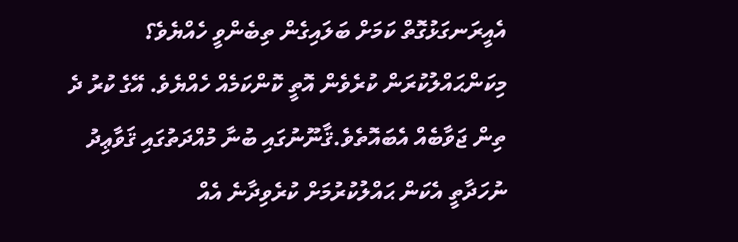އެއީރަނގަޅުގޮތް ކަމަށް ބަލައިގެން ތިބެންވީ ހެއްޔެވެ؟ މިކަންޙައްލުކުރަން ކުރެވެން އޮތީ ކޮންކަމެއް ހެއްޔެވެ. އޭގެ ކުރު ދެ ތިން ޖަވާބެއް އެބައޮތެވެ.ޤާނޫނުގައި ބުނާ މުއްދަތުގައި ޤަވާޢިދު ނުހަދާތީ އެކަން ޙައްލުކުރުމަށް ކުރެވިދާނެ އެއް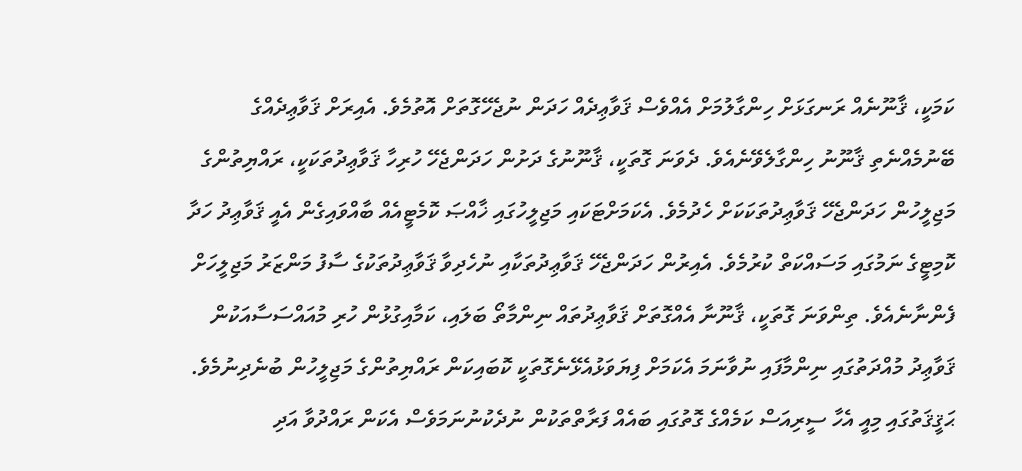ކަމަކީ، ޤާނޫނެއް ރަނގަޅަށް ހިންގާލުމަށް އެއްވެސް ޤަވާޢިދެއް ހަދަން ނުޖެހޭގޮތަށް އޮތުމެވެ. އެއިރަށް ޤަވާޢިދެއްގެ ބޭނުމެއްނެތި ޤާނޫނު ހިންގާލެވޭނެއެވެ. ދެވަނަ ގޮތަކީ، ޤާނޫނުގެ ދަށުން ހަދަންޖެހޭ ހުރިހާ ޤަވާޢިދުތަކަކީ، ރައްޔިތުންގެ މަޖިލީހުން ހަދަންޖެހޭ ޤަވާޢިދުތަކަކަށް ހެދުމެވެ. އެކަމަށްޓަކައި މަޖިލީހުގައި ޚާއްޞަ ކޮމެޓީއެއް ބާއްވައިގެން އެއީ ޤަވާޢިދު ހަދާ ކޮމިޓީގެ ނަމުގައި މަސައްކަތް ކުރުމެވެ. އެއިރުން ހަދަންޖެހޭ ޤަވާޢިދުތަކާއި ނުހެދިވާ ޤަވާޢިދުތަކުގެ ސާފު މަންޒަރު މަޖިލީހަށް ފެންނާނެއެވެ. ތިންވަނަ ގޮތަކީ، ޤާނޫނާ އެއްގޮތަށް ޤަވާޢިދުތައް ނިންމާތޯ ބަލައި، ކަމާއިގުޅުން ހުރި މުއައްސަސާއަކުން ޤަވާޢިދު މުއްދަތުގައި ނިންމާފައި ނުވާނަމަ އެކަމަށް ފިޔަވަޅުއެޅޭނެގޮތަކީ ކޮބައިކަން ރައްޔިތުންގެ މަޖިލީހުން ބުނެދިނުމެވެ.
ޙަޤީޤަތުގައި މިއީ އެހާ ސީރިއަސް ކަމެއްގެ ގޮތުގައި ބައެއް ފަރާތްތަކުން ނުދެކުނުނަމަވެސް އެކަން ރައްދުވާ އަދި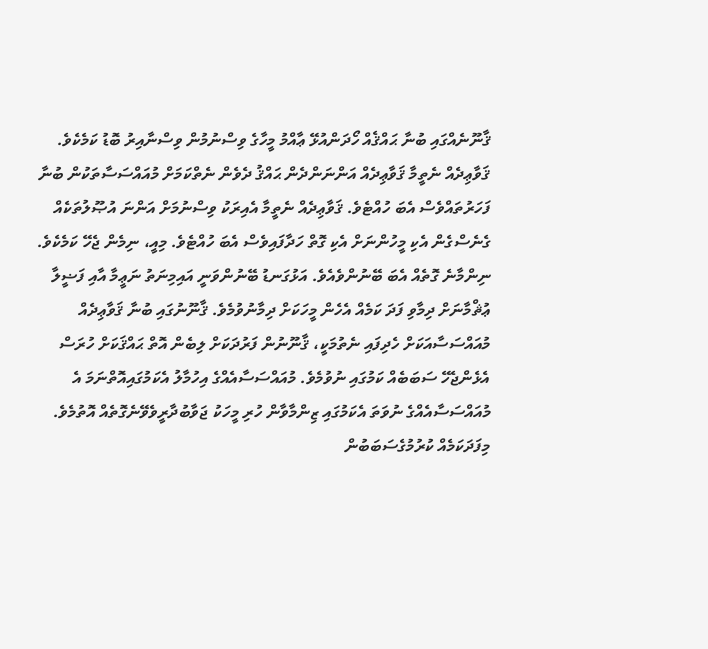ޤާނޫނެއްގައި ބުނާ ޙައްޤެއް ހޯދަންއުޅޭ ޢާއްމު މީހާގެ ވިސްނުމުން ވިސްނާއިރު ބޮޑު ކަމެކެވެ. ޤަވާޢިދެއް ނެތީމާ ޤަވާޢިދެއް އަންނަންދެން ޙައްޤު ދެވެން ނެތްކަމަށް މުއައްސަސާތަކުން ބުނާ ފަހަރުތައްވެސް އެބަ ހުއްޓެވެ. ޤަވާޢިދެއް ނެތީމާ އެއިރަކު ވިސްނުމަށް އަންނަ އުޞޫލުތަކެއް ގެނެސްގެން އެކި މީހުންނަށް އެކި ގޮތް ހަދާފައިވެސް އެބަ ހުއްޓެވެ. މިއީ، ނިމެން ޖެހޭ ކަމެކެވެ. ނިންމާނެ ގޮތެއް އެބަ ބޭނުންވެއެވެ. އަޅުގަނޑު ބޭނުންވަނީ އައިމިނަތު ނަޢީމާ އާއި ފަޟީލާ ޢުޘްމާނަށް ދިމާވި ފަދަ ކަމެއް އެހެން މީހަކަށް ދިމާނުވުމެވެ. ޤާނޫނުގައި ބުނާ ޤަވާޢިދެއް މުއައްސަސާއަކަށް ހެދިފައި ނެތުމަކީ، ޤާނޫނުން ފަރުދަކަށް ލިބެން އޮތް ޙައްޤަކަށް ހުރަސް އެޅެންޖެހޭ ސަބަބެއް ކަމުގައި ނުވުމެވެ. މުއައްސަސާއެއްގެ އިހުމާލު އެކަމުގައިއޮތްނަމަ އެ މުއައްސަސާއެއްގެ ނުވަތަ އެކަމުގައި ޒިންމާވާން ހުރި މީހަކު ޖަވާބުދާރީވެވޭނެގޮތެއް އޮތުމެވެ. މިފަދަކަމެއް ކުރުމުގެސަބަބުން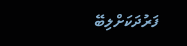ފަރުދަކަށްލިބޭ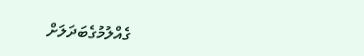ގެއްލުމުގެބަދަލަށް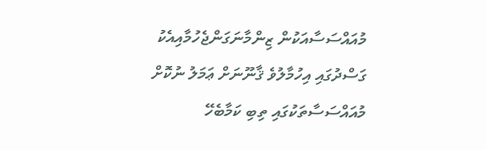މުއައްސަސާއަކުން ޒިންމާނަގަންޖެހުމާއިއެކު ގަސްދުގައި އިހުމާލުވެ ޤާނޫނަށް ޢަމަލު ނުކޮށް މުއައްސަސާތަކުގައި ތިބި ކަމާބެހޭ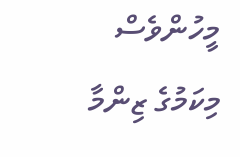މީހުންވެސް މިކަމުގެ ޒިންމާ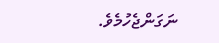ނަގަންޖެހުމެވެ.